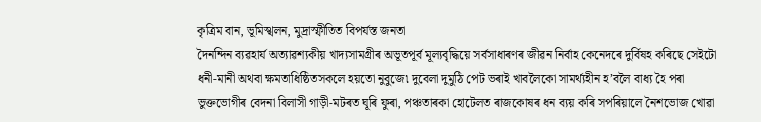কৃত্ৰিম বান, ভূমিস্খলন, মুদ্ৰাস্ফীতিত বিপৰ্যস্ত জনতা
দৈনন্দিন ব্যৱহাৰ্য অত্যাৱশ্যকীয় খাদ্যসামগ্ৰীৰ অভূতপূৰ্ব মূল্যবৃদ্ধিয়ে সৰ্বসাধাৰণৰ জীৱন নিৰ্বাহ কেনেদৰে দুৰ্বিষহ কৰিছে সেইটো ধনী-মানী অথবা ক্ষমতাধিষ্ঠিতসকলে হয়তো নুবুজে৷ দুবেলা দুমুঠি পেট ভৰাই খাবলৈকো সামৰ্থ্যহীন হ’বলৈ বাধ্য হৈ পৰা ভুক্তভোগীৰ বেদনা বিলাসী গাড়ী-মটৰত ঘূৰি ফুৰা, পঞ্চতাৰকা হোটেলত ৰাজকোষৰ ধন ব্যয় কৰি সপৰিয়ালে নৈশভোজ খোৱা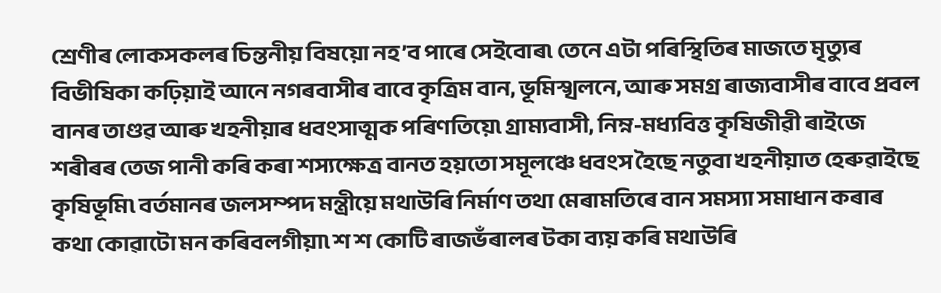শ্ৰেণীৰ লোকসকলৰ চিন্তনীয় বিষয়ো নহ’ব পাৰে সেইবোৰ৷ তেনে এটা পৰিস্থিতিৰ মাজতে মৃত্যুৰ বিভীষিকা কঢ়িয়াই আনে নগৰবাসীৰ বাবে কৃত্ৰিম বান, ভূমিস্খলনে, আৰু সমগ্ৰ ৰাজ্যবাসীৰ বাবে প্ৰবল বানৰ তাণ্ডৱ আৰু খহনীয়াৰ ধবংসাত্মক পৰিণতিয়ে৷ গ্ৰাম্যবাসী, নিম্ন-মধ্যবিত্ত কৃষিজীৱী ৰাইজে শৰীৰৰ তেজ পানী কৰি কৰা শস্যক্ষেত্ৰ বানত হয়তো সমূলঞ্চে ধবংস হৈছে নতুবা খহনীয়াত হেৰুৱাইছে কৃষিভূমি৷ বৰ্তমানৰ জলসম্পদ মন্ত্ৰীয়ে মথাউৰি নিৰ্মাণ তথা মেৰামতিৰে বান সমস্যা সমাধান কৰাৰ কথা কোৱাটো মন কৰিবলগীয়া৷ শ শ কোটি ৰাজভঁৰালৰ টকা ব্যয় কৰি মথাউৰি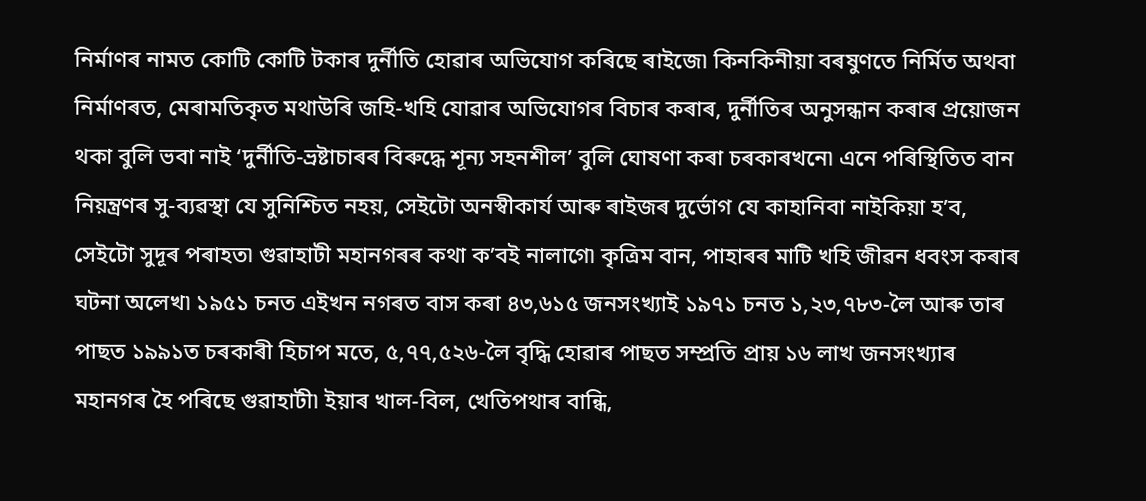নিৰ্মাণৰ নামত কোটি কোটি টকাৰ দুৰ্নীতি হোৱাৰ অভিযোগ কৰিছে ৰাইজে৷ কিনকিনীয়া বৰষুণতে নিৰ্মিত অথবা নিৰ্মাণৰত, মেৰামতিকৃত মথাউৰি জহি-খহি যোৱাৰ অভিযোগৰ বিচাৰ কৰাৰ, দুৰ্নীতিৰ অনুসন্ধান কৰাৰ প্ৰয়োজন থকা বুলি ভবা নাই ‘দুৰ্নীতি-ভ্ৰষ্টাচাৰৰ বিৰুদ্ধে শূন্য সহনশীল’ বুলি ঘোষণা কৰা চৰকাৰখনে৷ এনে পৰিস্থিতিত বান নিয়ন্ত্ৰণৰ সু-ব্যৱস্থা যে সুনিশ্চিত নহয়, সেইটো অনস্বীকাৰ্য আৰু ৰাইজৰ দুৰ্ভোগ যে কাহানিবা নাইকিয়া হ’ব, সেইটো সুদূৰ পৰাহত৷ গুৱাহাটী মহানগৰৰ কথা ক’বই নালাগে৷ কৃত্ৰিম বান, পাহাৰৰ মাটি খহি জীৱন ধবংস কৰাৰ ঘটনা অলেখ৷ ১৯৫১ চনত এইখন নগৰত বাস কৰা ৪৩,৬১৫ জনসংখ্যাই ১৯৭১ চনত ১,২৩,৭৮৩-লৈ আৰু তাৰ পাছত ১৯৯১ত চৰকাৰী হিচাপ মতে, ৫,৭৭,৫২৬-লৈ বৃদ্ধি হোৱাৰ পাছত সম্প্ৰতি প্ৰায় ১৬ লাখ জনসংখ্যাৰ মহানগৰ হৈ পৰিছে গুৱাহাটী৷ ইয়াৰ খাল-বিল, খেতিপথাৰ বান্ধি,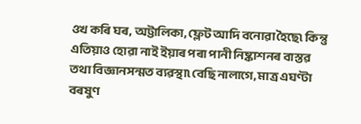ওখ কৰি ঘৰ, অট্টালিকা, ফ্লেট আদি বনোৱা হৈছে৷ কিন্তু এতিয়াও হোৱা নাই ইয়াৰ পৰা পানী নিষ্কাশনৰ বাস্তৱ তথা বিজ্ঞানসন্মত ব্যৱস্থা৷ বেছি নালাগে, মাত্ৰ এঘণ্টা বৰষুণ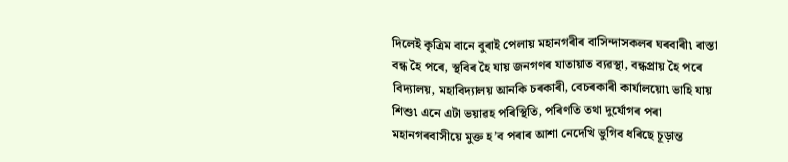দিলেই কৃত্ৰিম বানে বুৰাই পেলায় মহানগৰীৰ বাসিন্দাসকলৰ ঘৰবাৰী৷ ৰাস্তা বন্ধ হৈ পৰে, স্থবিৰ হৈ যায় জনগণৰ যাতায়াত ব্যৱস্থা, বন্ধপ্ৰায় হৈ পৰে বিদ্যালয়, মহাবিদ্যালয় আনকি চৰকাৰী, বেচৰকাৰী কাৰ্যালয়ো৷ ভাহি যায় শিশু৷ এনে এটা ভয়াৱহ পৰিস্থিতি, পৰিণতি তথা দুৰ্যোগৰ পৰা মহানগৰবাসীয়ে মুক্ত হ’ব পৰাৰ আশা নেদেখি ভুগিব ধৰিছে চূড়ান্ত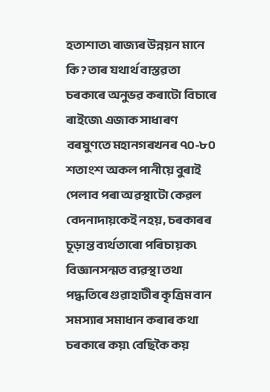হতাশাত৷ ৰাজ্যৰ উন্নয়ন মানে কি? তাৰ যথাৰ্থ বাস্তৱতা চৰকাৰে অনুভৱ কৰাটো বিচাৰে ৰাইজে৷ এজাক সাধাৰণ বৰষুণতে মহানগৰখনৰ ৭০-৮০ শতাংশ অকল পানীয়ে বুৰাই পেলাব পৰা অৱস্থাটো কেৱল বেদনাদায়কেই নহয়, চৰকাৰৰ চূড়ান্ত ব্যৰ্থতাৰো পৰিচায়ক৷ বিজ্ঞানসন্মত ব্যৱস্থা তথা পদ্ধতিৰে গুৱাহাটীৰ কৃত্ৰিম বান সমস্যাৰ সমাধান কৰাৰ কথা চৰকাৰে কয়৷ বেছিকৈ কয়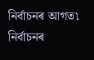নিৰ্বাচনৰ আগত৷ নিৰ্বাচনৰ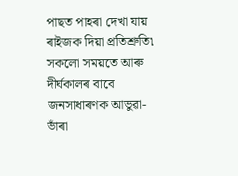পাছত পাহৰা দেখা যায় ৰাইজক দিয়া প্ৰতিশ্ৰুতি৷ সকলো সময়তে আৰু দীৰ্ঘকালৰ বাবে জনসাধাৰণক আভুৱা-ভাঁৰা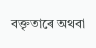বক্তৃতাৰে অথবা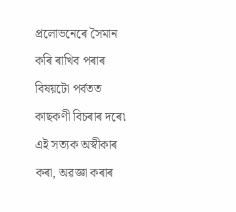প্ৰলোভনেৰে সৈমান কৰি ৰাখিব পৰাৰ বিষয়টো পৰ্বতত কাছকণী বিচৰাৰ দৰে৷ এই সত্যক অস্বীকাৰ কৰা, অৱজ্ঞা কৰাৰ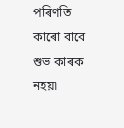পৰিণতি কাৰো বাবে শুভ কাৰক নহয়৷